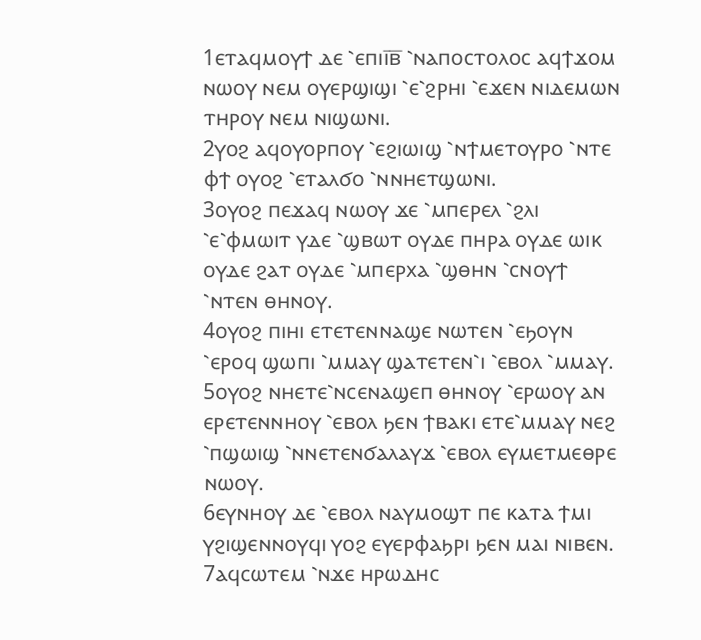1ⲉⲧⲁϥⲙⲟⲩϯ ⲇⲉ ⳿ⲉⲡⲓⲓ̅ⲃ̅ ⳿ⲛⲁⲡⲟⲥⲧⲟⲗⲟⲥ ⲁϥϯϫⲟⲙ ⲛⲱⲟⲩ ⲛⲉⲙ ⲟⲩⲉⲣϣⲓϣⲓ ⳿ⲉ⳿ϩⲣⲏⲓ ⳿ⲉϫⲉⲛ ⲛⲓⲇⲉⲙⲱⲛ ⲧⲏⲣⲟⲩ ⲛⲉⲙ ⲛⲓϣⲱⲛⲓ.
2ⲩⲟϩ ⲁϥⲟⲩⲟⲣⲡⲟⲩ ⳿ⲉϩⲓⲱⲓϣ ⳿ⲛϯⲙⲉⲧⲟⲩⲣⲟ ⳿ⲛⲧⲉ ⲫϯ ⲟⲩⲟϩ ⳿ⲉⲧⲁⲗϭⲟ ⳿ⲛⲛⲏⲉⲧϣⲱⲛⲓ.
3ⲟⲩⲟϩ ⲡⲉϫⲁϥ ⲛⲱⲟⲩ ϫⲉ ⳿ⲙⲡⲉⲣⲉⲗ ⳿ϩⲗⲓ ⳿ⲉ⳿ⲫⲙⲱⲓⲧ ⲩⲇⲉ ⳿ϣⲃⲱⲧ ⲟⲩⲇⲉ ⲡⲏⲣⲁ ⲟⲩⲇⲉ ⲱⲓⲕ ⲟⲩⲇⲉ ϩⲁⲧ ⲟⲩⲇⲉ ⳿ⲙⲡⲉⲣⲭⲁ ⳿ϣⲑⲏⲛ ⳿ⲥⲛⲟⲩϯ ⳿ⲛⲧⲉⲛ ⲑⲏⲛⲟⲩ.
4ⲟⲩⲟϩ ⲡⲓⲏⲓ ⲉⲧⲉⲧⲉⲛⲛⲁϣⲉ ⲛⲱⲧⲉⲛ ⳿ⲉϧⲟⲩⲛ ⳿ⲉⲣⲟϥ ϣⲱⲡⲓ ⳿ⲙⲙⲁⲩ ϣⲁⲧⲉⲧⲉⲛ⳿ⲓ ⳿ⲉⲃⲟⲗ ⳿ⲙⲙⲁⲩ.
5ⲟⲩⲟϩ ⲛⲏⲉⲧⲉ⳿ⲛⲥⲉⲛⲁϣⲉⲡ ⲑⲏⲛⲟⲩ ⳿ⲉⲣⲱⲟⲩ ⲁⲛ ⲉⲣⲉⲧⲉⲛⲛⲏⲟⲩ ⳿ⲉⲃⲟⲗ ϧⲉⲛ ϯⲃⲁⲕⲓ ⲉⲧⲉ⳿ⲙⲙⲁⲩ ⲛⲉϩ ⳿ⲡϣⲱⲓϣ ⳿ⲛⲛⲉⲧⲉⲛϭⲁⲗⲁⲩϫ ⳿ⲉⲃⲟⲗ ⲉⲩⲙⲉⲧⲙⲉⲑⲣⲉ ⲛⲱⲟⲩ.
6ⲉⲩⲛⲏⲟⲩ ⲇⲉ ⳿ⲉⲃⲟⲗ ⲛⲁⲩⲙⲟϣⲧ ⲡⲉ ⲕⲁⲧⲁ ϯⲙⲓ ⲩϩⲓϣⲉⲛⲛⲟⲩϥⲓ ⲩⲟϩ ⲉⲩⲉⲣⲫⲁϧⲣⲓ ϧⲉⲛ ⲙⲁⲓ ⲛⲓⲃⲉⲛ.
7ⲁϥⲥⲱⲧⲉⲙ ⳿ⲛϫⲉ ⲏⲣⲱⲇⲏⲥ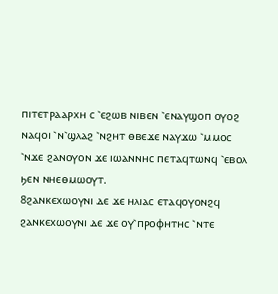ⲡⲓⲧⲉⲧⲣⲁⲁⲣⲭⲏ ⲥ ⳿ⲉϩⲱⲃ ⲛⲓⲃⲉⲛ ⳿ⲉⲛⲁⲩϣⲟⲡ ⲟⲩⲟϩ ⲛⲁϥⲟⲓ ⳿ⲛ⳿ϣⲗⲁϩ ⳿ⲛϩⲏⲧ ⲑⲃⲉϫⲉ ⲛⲁⲩϫⲱ ⳿ⲙⲙⲟⲥ ⳿ⲛϫⲉ ϩⲁⲛⲟⲩⲟⲛ ϫⲉ ⲓⲱⲁⲛⲛⲏⲥ ⲡⲉⲧⲁϥⲧⲱⲛϥ ⳿ⲉⲃⲟⲗ ϧⲉⲛ ⲛⲏⲉⲑⲙⲱⲟⲩⲧ.
8ϩⲁⲛⲕⲉⲭⲱⲟⲩⲛⲓ ⲇⲉ ϫⲉ ⲏⲗⲓⲁⲥ ⲉⲧⲁϥⲟⲩⲟⲛϩϥ ϩⲁⲛⲕⲉⲭⲱⲟⲩⲛⲓ ⲇⲉ ϫⲉ ⲟⲩ⳿ⲡⲣⲟⲫⲏⲧⲏⲥ ⳿ⲛⲧⲉ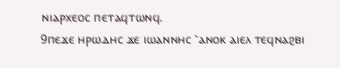ⲛⲓⲁⲣⲭⲉⲟⲥ ⲡⲉⲧⲁϥⲧⲱⲛϥ.
9ⲡⲉϫⲉ ⲏⲣⲱⲇⲏⲥ ϫⲉ ⲓⲱⲁⲛⲛⲏⲥ ⳿ⲁⲛⲟⲕ ⲁⲓⲉⲗ ⲧⲉϥⲛⲁϩⲃⲓ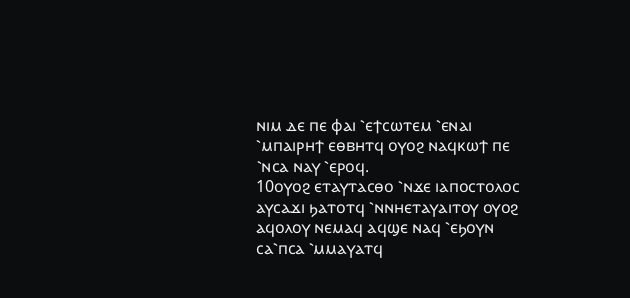ⲛⲓⲙ ⲇⲉ ⲡⲉ ⲫⲁⲓ ⳿ⲉϯⲥⲱⲧⲉⲙ ⳿ⲉⲛⲁⲓ ⳿ⲙⲡⲁⲓⲣⲏϯ ⲉⲑⲃⲏⲧϥ ⲟⲩⲟϩ ⲛⲁϥⲕⲱϯ ⲡⲉ ⳿ⲛⲥⲁ ⲛⲁⲩ ⳿ⲉⲣⲟϥ.
10ⲟⲩⲟϩ ⲉⲧⲁⲩⲧⲁⲥⲑⲟ ⳿ⲛϫⲉ ⲓⲁⲡⲟⲥⲧⲟⲗⲟⲥ ⲁⲩⲥⲁϫⲓ ϧⲁⲧⲟⲧϥ ⳿ⲛⲛⲏⲉⲧⲁⲩⲁⲓⲧⲟⲩ ⲟⲩⲟϩ ⲁϥⲟⲗⲟⲩ ⲛⲉⲙⲁϥ ⲁϥϣⲉ ⲛⲁϥ ⳿ⲉϧⲟⲩⲛ ⲥⲁ⳿ⲡⲥⲁ ⳿ⲙⲙⲁⲩⲁⲧϥ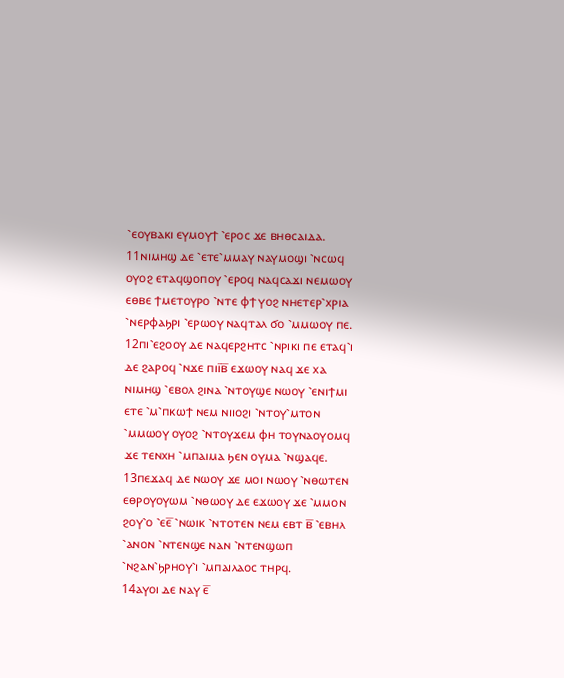⳿ⲉⲟⲩⲃⲁⲕⲓ ⲉⲩⲙⲟⲩϯ ⳿ⲉⲣⲟⲥ ϫⲉ ⲃⲏⲑⲥⲁⲓⲇⲁ.
11ⲛⲓⲙⲏϣ ⲇⲉ ⳿ⲉⲧⲉ⳿ⲙⲙⲁⲩ ⲛⲁⲩⲙⲟϣⲓ ⳿ⲛⲥⲱϥ ⲟⲩⲟϩ ⲉⲧⲁϥϣⲟⲡⲟⲩ ⳿ⲉⲣⲟϥ ⲛⲁϥⲥⲁϫⲓ ⲛⲉⲙⲱⲟⲩ ⲉⲑⲃⲉ ϯⲙⲉⲧⲟⲩⲣⲟ ⳿ⲛⲧⲉ ⲫϯ ⲩⲟϩ ⲛⲏⲉⲧⲉⲣ⳿ⲭⲣⲓⲁ ⳿ⲛⲉⲣⲫⲁϧⲣⲓ ⳿ⲉⲣⲱⲟⲩ ⲛⲁϥⲧⲁⲗ ϭⲟ ⳿ⲙⲙⲱⲟⲩ ⲡⲉ.
12ⲡⲓ⳿ⲉϩⲟⲟⲩ ⲇⲉ ⲛⲁϥⲉⲣϩⲏⲧⲥ ⳿ⲛⲣⲓⲕⲓ ⲡⲉ ⲉⲧⲁϥ⳿ⲓ ⲇⲉ ϩⲁⲣⲟϥ ⳿ⲛϫⲉ ⲡⲓⲓ̅ⲃ̅ ⲉϫⲱⲟⲩ ⲛⲁϥ ϫⲉ ⲭⲁ ⲛⲓⲙⲏϣ ⳿ⲉⲃⲟⲗ ϩⲓⲛⲁ ⳿ⲛⲧⲟⲩϣⲉ ⲛⲱⲟⲩ ⳿ⲉⲛⲓϯⲙⲓ ⲉⲧⲉ ⳿ⲙ⳿ⲡⲕⲱϯ ⲛⲉⲙ ⲛⲓⲓⲟϩⲓ ⳿ⲛⲧⲟⲩ⳿ⲙⲧⲟⲛ ⳿ⲙⲙⲱⲟⲩ ⲟⲩⲟϩ ⳿ⲛⲧⲟⲩϫⲉⲙ ⲫⲏ ⲧⲟⲩⲛⲁⲟⲩⲟⲙϥ ϫⲉ ⲧⲉⲛⲭⲏ ⳿ⲙⲡⲁⲓⲙⲁ ϧⲉⲛ ⲟⲩⲙⲁ ⳿ⲛϣⲁϥⲉ.
13ⲡⲉϫⲁϥ ⲇⲉ ⲛⲱⲟⲩ ϫⲉ ⲙⲟⲓ ⲛⲱⲟⲩ ⳿ⲛⲑⲱⲧⲉⲛ ⲉⲑⲣⲟⲩⲟⲩⲱⲙ ⳿ⲛⲑⲱⲟⲩ ⲇⲉ ⲉϫⲱⲟⲩ ϫⲉ ⳿ⲙⲙⲟⲛ ϩⲟⲩ⳿ⲟ ⳿ⲉⲉ̅ ⳿ⲛⲱⲓⲕ ⳿ⲛⲧⲟⲧⲉⲛ ⲛⲉⲙ ⲉⲃⲧ ⲃ̅ ⳿ⲉⲃⲏⲗ ⳿ⲁⲛⲟⲛ ⳿ⲛⲧⲉⲛϣⲉ ⲛⲁⲛ ⳿ⲛⲧⲉⲛϣⲱⲡ ⳿ⲛϩⲁⲛ⳿ϧⲣⲏⲟⲩ⳿ⲓ ⳿ⲙⲡⲁⲓⲗⲁⲟⲥ ⲧⲏⲣϥ.
14ⲁⲩⲟⲓ ⲇⲉ ⲛⲁⲩ ⲉ̅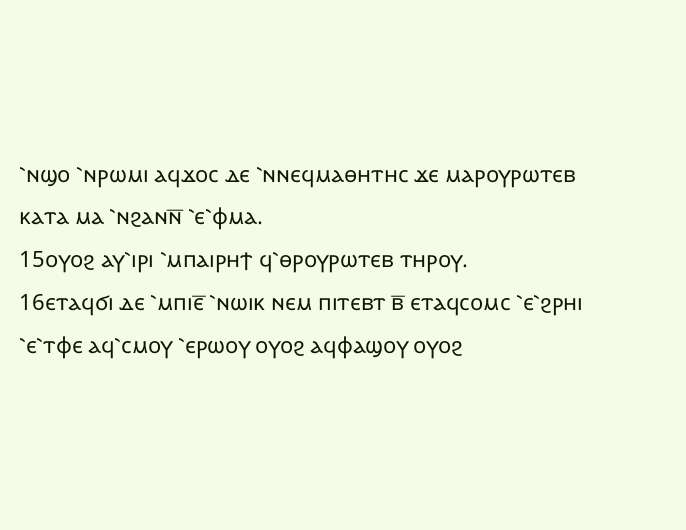⳿ⲛϣⲟ ⳿ⲛⲣⲱⲙⲓ ⲁϥϫⲟⲥ ⲇⲉ ⳿ⲛⲛⲉϥⲙⲁⲑⲏⲧⲏⲥ ϫⲉ ⲙⲁⲣⲟⲩⲣⲱⲧⲉⲃ ⲕⲁⲧⲁ ⲙⲁ ⳿ⲛϩⲁⲛⲛ̅ ⳿ⲉ⳿ⲫⲙⲁ.
15ⲟⲩⲟϩ ⲁⲩ⳿ⲓⲣⲓ ⳿ⲙⲡⲁⲓⲣⲏϯ ϥ⳿ⲑⲣⲟⲩⲣⲱⲧⲉⲃ ⲧⲏⲣⲟⲩ.
16ⲉⲧⲁϥϭⲓ ⲇⲉ ⳿ⲙⲡⲓⲉ̅ ⳿ⲛⲱⲓⲕ ⲛⲉⲙ ⲡⲓⲧⲉⲃⲧ ⲃ̅ ⲉⲧⲁϥⲥⲟⲙⲥ ⳿ⲉ⳿ϩⲣⲏⲓ ⳿ⲉ⳿ⲧⲫⲉ ⲁϥ⳿ⲥⲙⲟⲩ ⳿ⲉⲣⲱⲟⲩ ⲟⲩⲟϩ ⲁϥⲫⲁϣⲟⲩ ⲟⲩⲟϩ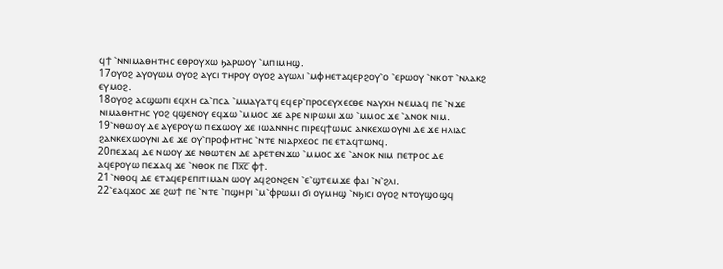ϥϯ ⳿ⲛⲛⲓⲙⲁⲑⲏⲧⲏⲥ ⲉⲑⲣⲟⲩⲭⲱ ϧⲁⲣⲱⲟⲩ ⳿ⲙⲡⲓⲙⲏϣ.
17ⲟⲩⲟϩ ⲁⲩⲟⲩⲱⲙ ⲟⲩⲟϩ ⲁⲩⲥⲓ ⲧⲏⲣⲟⲩ ⲟⲩⲟϩ ⲁⲩⲱⲗⲓ ⳿ⲙⲫⲏⲉⲧⲁϥⲉⲣϩⲟⲩ⳿ⲟ ⳿ⲉⲣⲱⲟⲩ ⳿ⲛⲕⲟⲧ ⳿ⲛⲗⲁⲕϩ ⲉⲩⲙⲟϩ.
18ⲟⲩⲟϩ ⲁⲥϣⲱⲡⲓ ⲉϥⲭⲏ ⲥⲁ⳿ⲡⲥⲁ ⳿ⲙⲙⲁⲩⲁⲧϥ ⲉϥⲉⲣ⳿ⲡⲣⲟⲥⲉⲩⲭⲉⲥⲑⲉ ⲛⲁⲩⲭⲏ ⲛⲉⲙⲁϥ ⲡⲉ ⳿ⲛϫⲉ ⲛⲓⲙⲁⲑⲏⲧⲏⲥ ⲩⲟϩ ϥϣⲉⲛⲟⲩ ⲉϥϫⲱ ⳿ⲙⲙⲟⲥ ϫⲉ ⲁⲣⲉ ⲛⲓⲣⲱⲙⲓ ϫⲱ ⳿ⲙⲙⲟⲥ ϫⲉ ⳿ⲁⲛⲟⲕ ⲛⲓⲙ.
19⳿ⲛⲑⲱⲟⲩ ⲇⲉ ⲁⲩⲉⲣⲟⲩⲱ ⲡⲉϫⲱⲟⲩ ϫⲉ ⲓⲱⲁⲛⲛⲏⲥ ⲡⲓⲣⲉϥϯⲱⲙⲥ ⲁⲛⲕⲉⲭⲱⲟⲩⲛⲓ ⲇⲉ ϫⲉ ⲏⲗⲓⲁⲥ ϩⲁⲛⲕⲉⲭⲱⲟⲩⲛⲓ ⲇⲉ ϫⲉ ⲟⲩ⳿ⲡⲣⲟⲫⲏⲧⲏⲥ ⳿ⲛⲧⲉ ⲛⲓⲁⲣⲭⲉⲟⲥ ⲡⲉ ⲉⲧⲁϥⲧⲱⲛϥ.
20ⲡⲉϫⲁϥ ⲇⲉ ⲛⲱⲟⲩ ϫⲉ ⲛⲑⲱⲧⲉⲛ ⲇⲉ ⲁⲣⲉⲧⲉⲛϫⲱ ⳿ⲙⲙⲟⲥ ϫⲉ ⳿ⲁⲛⲟⲕ ⲛⲓⲙ ⲡⲉⲧⲣⲟⲥ ⲇⲉ ⲁϥⲉⲣⲟⲩⲱ ⲡⲉϫⲁϥ ϫⲉ ⳿ⲛⲑⲟⲕ ⲡⲉ Ⲡⲭ̅ⲥ̅ ⲫϯ.
21⳿ⲛⲑⲟϥ ⲇⲉ ⲉⲧⲁϥⲉⲣⲉⲡⲓⲧⲓⲙⲁⲛ ⲱⲟⲩ ⲁϥϩⲟⲛϩⲉⲛ ⳿ⲉ⳿ϣⲧⲉⲙϫⲉ ⲫⲁⲓ ⳿ⲛ⳿ϩⲗⲓ.
22⳿ⲉⲁϥϫⲟⲥ ϫⲉ ϩⲱϯ ⲡⲉ ⳿ⲛⲧⲉ ⳿ⲡϣⲏⲣⲓ ⳿ⲙ⳿ⲫⲣⲱⲙⲓ ϭⲓ ⲟⲩⲙⲏϣ ⳿ⲛϧⲓⲥⲓ ⲟⲩⲟϩ ⲛⲧⲟⲩϣⲟϣϥ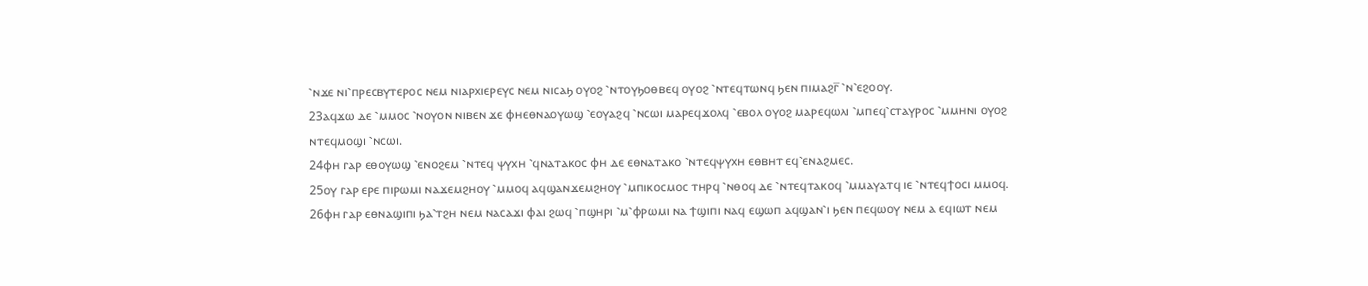⳿ⲛϫⲉ ⲛⲓ⳿ⲡⲣⲉⲥⲃⲩⲧⲉⲣⲟⲥ ⲛⲉⲙ ⲛⲓⲁⲣⲭⲓⲉⲣⲉⲩⲥ ⲛⲉⲙ ⲛⲓⲥⲁϧ ⲟⲩⲟϩ ⳿ⲛⲧⲟⲩϧⲟⲑⲃⲉϥ ⲟⲩⲟϩ ⳿ⲛⲧⲉϥⲧⲱⲛϥ ϧⲉⲛ ⲡⲓⲙⲁϩⲅ̅ ⳿ⲛ⳿ⲉϩⲟⲟⲩ.
23ⲁϥϫⲱ ⲇⲉ ⳿ⲙⲙⲟⲥ ⳿ⲛⲟⲩⲟⲛ ⲛⲓⲃⲉⲛ ϫⲉ ⲫⲏⲉⲑⲛⲁⲟⲩⲱϣ ⳿ⲉⲟⲩⲁϩϥ ⳿ⲛⲥⲱⲓ ⲙⲁⲣⲉϥϫⲟⲗϥ ⳿ⲉⲃⲟⲗ ⲟⲩⲟϩ ⲙⲁⲣⲉϥⲱⲗⲓ ⳿ⲙⲡⲉϥ⳿ⲥⲧⲁⲩⲣⲟⲥ ⳿ⲙⲙⲏⲛⲓ ⲟⲩⲟϩ ⲛⲧⲉϥⲙⲟϣⲓ ⳿ⲛⲥⲱⲓ.
24ⲫⲏ ⲅⲁⲣ ⲉⲑⲟⲩⲱϣ ⳿ⲉⲛⲟϩⲉⲙ ⳿ⲛⲧⲉϥ ⲯⲩⲭⲏ ⳿ϥⲛⲁⲧⲁⲕⲟⲥ ⲫⲏ ⲇⲉ ⲉⲑⲛⲁⲧⲁⲕⲟ ⳿ⲛⲧⲉϥⲯⲩⲭⲏ ⲉⲑⲃⲏⲧ ⲉϥ⳿ⲉⲛⲁϩⲙⲉⲥ.
25ⲟⲩ ⲅⲁⲣ ⲉⲣⲉ ⲡⲓⲣⲱⲙⲓ ⲛⲁϫⲉⲙϩⲏⲟⲩ ⳿ⲙⲙⲟϥ ⲁϥϣⲁⲛϫⲉⲙϩⲏⲟⲩ ⳿ⲙⲡⲓⲕⲟⲥⲙⲟⲥ ⲧⲏⲣϥ ⳿ⲛⲑⲟϥ ⲇⲉ ⳿ⲛⲧⲉϥⲧⲁⲕⲟϥ ⳿ⲙⲙⲁⲩⲁⲧϥ ⲓⲉ ⳿ⲛⲧⲉϥϯⲟⲥⲓ ⲙⲙⲟϥ.
26ⲫⲏ ⲅⲁⲣ ⲉⲑⲛⲁϣⲓⲡⲓ ϧⲁ⳿ⲧϩⲏ ⲛⲉⲙ ⲛⲁⲥⲁϫⲓ ⲫⲁⲓ ϩⲱϥ ⳿ⲡϣⲏⲣⲓ ⳿ⲙ⳿ⲫⲣⲱⲙⲓ ⲛⲁ ϯϣⲓⲡⲓ ⲛⲁϥ ⲉϣⲱⲡ ⲁϥϣⲁⲛ⳿ⲓ ϧⲉⲛ ⲡⲉϥⲱⲟⲩ ⲛⲉⲙ ⲁ ⲉϥⲓⲱⲧ ⲛⲉⲙ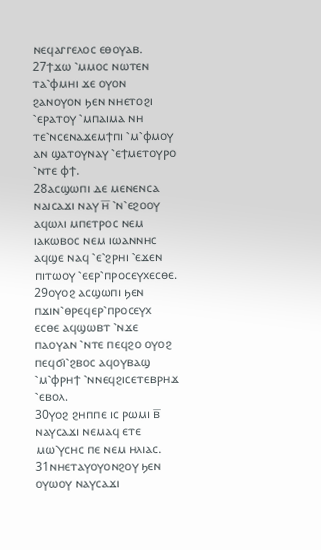ⲛⲉϥⲁⲅⲅⲉⲗⲟⲥ ⲉⲑⲟⲩⲁⲃ.
27ϯϫⲱ ⳿ⲙⲙⲟⲥ ⲛⲱⲧⲉⲛ ⲧⲁ⳿ⲫⲙⲏⲓ ϫⲉ ⲟⲩⲟⲛ ϩⲁⲛⲟⲩⲟⲛ ϧⲉⲛ ⲛⲏⲉⲧⲟϩⲓ ⳿ⲉⲣⲁⲧⲟⲩ ⳿ⲙⲡⲁⲓⲙⲁ ⲛⲏ ⲧⲉ⳿ⲛⲥⲉⲛⲁϫⲉⲙϯⲡⲓ ⳿ⲙ⳿ⲫⲙⲟⲩ ⲁⲛ ϣⲁⲧⲟⲩⲛⲁⲩ ⳿ⲉϯⲙⲉⲧⲟⲩⲣⲟ ⳿ⲛⲧⲉ ⲫϯ.
28ⲁⲥϣⲱⲡⲓ ⲇⲉ ⲙⲉⲛⲉⲛⲥⲁ ⲛⲁⲓⲥⲁϫⲓ ⲛⲁⲩ ⲏ̅ ⳿ⲛ⳿ⲉϩⲟⲟⲩ ⲁϥⲱⲗⲓ ⲙⲡⲉⲧⲣⲟⲥ ⲛⲉⲙ ⲓⲁⲕⲱⲃⲟⲥ ⲛⲉⲙ ⲓⲱⲁⲛⲛⲏⲥ ⲁϥϣⲉ ⲛⲁϥ ⳿ⲉ⳿ϩⲣⲏⲓ ⳿ⲉϫⲉⲛ ⲡⲓⲧⲱⲟⲩ ⳿ⲉⲉⲣ⳿ⲡⲣⲟⲥⲉⲩⲭⲉⲥⲑⲉ.
29ⲟⲩⲟϩ ⲁⲥϣⲱⲡⲓ ϧⲉⲛ ⲡϫⲓⲛ⳿ⲑⲣⲉϥⲉⲣ⳿ⲡⲣⲟⲥⲉⲩⲭ ⲉⲥⲑⲉ ⲁϥϣⲱⲃⲧ ⳿ⲛϫⲉ ⲡⲁⲟⲩⲁⲛ ⳿ⲛⲧⲉ ⲡⲉϥϩⲟ ⲟⲩⲟϩ ⲡⲉϥϭⲓ⳿ϩⲃⲟⲥ ⲁϥⲟⲩⲃⲁϣ ⳿ⲙ⳿ⲫⲣⲏϯ ⳿ⲛⲛⲉϥϩⲓⲥⲉⲧⲉⲃⲣⲏϫ ⳿ⲉⲃⲟⲗ.
30ⲩⲟϩ ϩⲏⲡⲡⲉ ⲓⲥ ⲣⲱⲙⲓ ⲃ̅ ⲛⲁⲩⲥⲁϫⲓ ⲛⲉⲙⲁϥ ⲉⲧⲉ ⲙⲱ⳿ⲩⲥⲏⲥ ⲡⲉ ⲛⲉⲙ ⲏⲗⲓⲁⲥ.
31ⲛⲏⲉⲧⲁⲩⲟⲩⲟⲛϩⲟⲩ ϧⲉⲛ ⲟⲩⲱⲟⲩ ⲛⲁⲩⲥⲁϫⲓ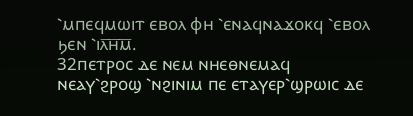⳿ⲙⲡⲉϥⲙⲱⲓⲧ ⲉⲃⲟⲗ ⲫⲏ ⳿ⲉⲛⲁϥⲛⲁϫⲟⲕϥ ⳿ⲉⲃⲟⲗ ϧⲉⲛ ⳿ⲓⲗ̅ⲏ̅ⲙ̅.
32ⲡⲉⲧⲣⲟⲥ ⲇⲉ ⲛⲉⲙ ⲛⲏⲉⲑⲛⲉⲙⲁϥ ⲛⲉⲁⲩ⳿ϩⲣⲟϣ ⳿ⲛϩⲓⲛⲓⲙ ⲡⲉ ⲉⲧⲁⲩⲉⲣ⳿ϣⲣⲱⲓⲥ ⲇⲉ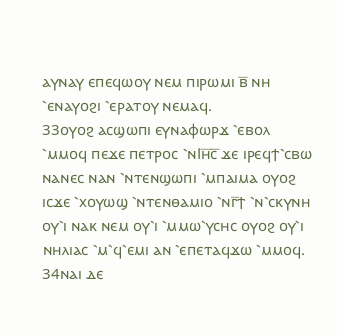ⲁⲩⲛⲁⲩ ⲉⲡⲉϥⲱⲟⲩ ⲛⲉⲙ ⲡⲓⲣⲱⲙⲓ ⲃ̅ ⲛⲏ ⳿ⲉⲛⲁⲩⲟϩⲓ ⳿ⲉⲣⲁⲧⲟⲩ ⲛⲉⲙⲁϥ.
33ⲟⲩⲟϩ ⲁⲥϣⲱⲡⲓ ⲉⲩⲛⲁⲫⲱⲣϫ ⳿ⲉⲃⲟⲗ ⳿ⲙⲙⲟϥ ⲡⲉϫⲉ ⲡⲉⲧⲣⲟⲥ ⳿ⲛⲒⲏ̅ⲥ̅ ϫⲉ ⲓⲣⲉϥϯ⳿ⲥⲃⲱ ⲛⲁⲛⲉⲥ ⲛⲁⲛ ⳿ⲛⲧⲉⲛϣⲱⲡⲓ ⳿ⲙⲡⲁⲓⲙⲁ ⲟⲩⲟϩ ⲓⲥϫⲉ ⳿ⲭⲟⲩⲱϣ ⳿ⲛⲧⲉⲛⲑⲁⲙⲓⲟ ⳿ⲛⲅ̅ϯ ⳿ⲛ⳿ⲥⲕⲩⲛⲏ ⲟⲩ⳿ⲓ ⲛⲁⲕ ⲛⲉⲙ ⲟⲩ⳿ⲓ ⳿ⲙⲙⲱ⳿ⲩⲥⲏⲥ ⲟⲩⲟϩ ⲟⲩ⳿ⲓ ⲛⲏⲗⲓⲁⲥ ⳿ⲙ⳿ϥ⳿ⲉⲙⲓ ⲁⲛ ⳿ⲉⲡⲉⲧⲁϥϫⲱ ⳿ⲙⲙⲟϥ.
34ⲛⲁⲓ ⲇⲉ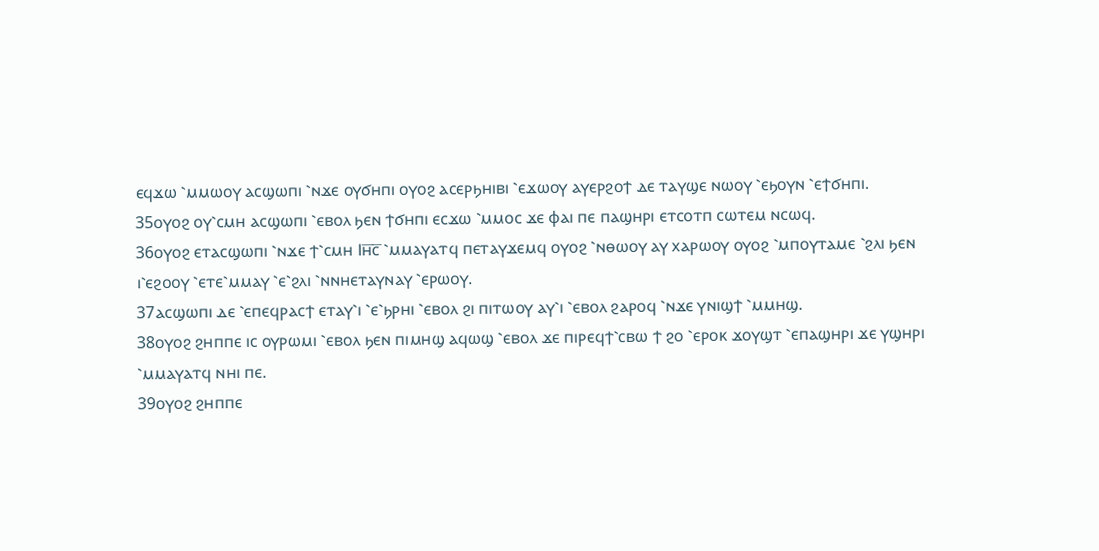ⲉϥϫⲱ ⳿ⲙⲙⲱⲟⲩ ⲁⲥϣⲱⲡⲓ ⳿ⲛϫⲉ ⲟⲩϭⲏⲡⲓ ⲟⲩⲟϩ ⲁⲥⲉⲣϧⲏⲓⲃⲓ ⳿ⲉϫⲱⲟⲩ ⲁⲩⲉⲣϩⲟϯ ⲇⲉ ⲧⲁⲩϣⲉ ⲛⲱⲟⲩ ⳿ⲉϧⲟⲩⲛ ⳿ⲉϯϭⲏⲡⲓ.
35ⲟⲩⲟϩ ⲟⲩ⳿ⲥⲙⲏ ⲁⲥϣⲱⲡⲓ ⳿ⲉⲃⲟⲗ ϧⲉⲛ ϯϭⲏⲡⲓ ⲉⲥϫⲱ ⳿ⲙⲙⲟⲥ ϫⲉ ⲫⲁⲓ ⲡⲉ ⲡⲁϣⲏⲣⲓ ⲉⲧⲥⲟⲧⲡ ⲥⲱⲧⲉⲙ ⲛⲥⲱϥ.
36ⲟⲩⲟϩ ⲉⲧⲁⲥϣⲱⲡⲓ ⳿ⲛϫⲉ ϯ⳿ⲥⲙⲏ Ⲓⲏ̅ⲥ̅ ⳿ⲙⲙⲁⲩⲁⲧϥ ⲡⲉⲧⲁⲩϫⲉⲙϥ ⲟⲩⲟϩ ⳿ⲛⲑⲱⲟⲩ ⲁⲩ ⲭⲁⲣⲱⲟⲩ ⲟⲩⲟϩ ⳿ⲙⲡⲟⲩⲧⲁⲙⲉ ⳿ϩⲗⲓ ϧⲉⲛ ⲓ⳿ⲉϩⲟⲟⲩ ⳿ⲉⲧⲉ⳿ⲙⲙⲁⲩ ⳿ⲉ⳿ϩⲗⲓ ⳿ⲛⲛⲏⲉⲧⲁⲩⲛⲁⲩ ⳿ⲉⲣⲱⲟⲩ.
37ⲁⲥϣⲱⲡⲓ ⲇⲉ ⳿ⲉⲡⲉϥⲣⲁⲥϯ ⲉⲧⲁⲩ⳿ⲓ ⳿ⲉ⳿ϧⲣⲏⲓ ⳿ⲉⲃⲟⲗ ϩⲓ ⲡⲓⲧⲱⲟⲩ ⲁⲩ⳿ⲓ ⳿ⲉⲃⲟⲗ ϩⲁⲣⲟϥ ⳿ⲛϫⲉ ⲩⲛⲓϣϯ ⳿ⲙⲙⲏϣ.
38ⲟⲩⲟϩ ϩⲏⲡⲡⲉ ⲓⲥ ⲟⲩⲣⲱⲙⲓ ⳿ⲉⲃⲟⲗ ϧⲉⲛ ⲡⲓⲙⲏϣ ⲁϥⲱϣ ⳿ⲉⲃⲟⲗ ϫⲉ ⲡⲓⲣⲉϥϯ⳿ⲥⲃⲱ ϯ ϩⲟ ⳿ⲉⲣⲟⲕ ϫⲟⲩϣⲧ ⳿ⲉⲡⲁϣⲏⲣⲓ ϫⲉ ⲩϣⲏⲣⲓ ⳿ⲙⲙⲁⲩⲁⲧϥ ⲛⲏⲓ ⲡⲉ.
39ⲟⲩⲟϩ ϩⲏⲡⲡⲉ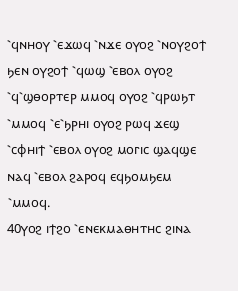⳿ϥⲛⲏⲟⲩ ⳿ⲉϫⲱϥ ⳿ⲛϫⲉ ⲟⲩⲟϩ ⳿ⲛⲟⲩϩⲟϯ ϧⲉⲛ ⲟⲩϩⲟϯ ⳿ϥⲱϣ ⳿ⲉⲃⲟⲗ ⲟⲩⲟϩ ⳿ϥ⳿ϣⲑⲟⲣⲧⲉⲣ ⲙⲙⲟϥ ⲟⲩⲟϩ ⳿ϥⲣⲱϧⲧ ⳿ⲙⲙⲟϥ ⳿ⲉ⳿ϧⲣⲏⲓ ⲟⲩⲟϩ ⲣⲱϥ ϫⲉϣ ⳿ⲥⲫⲏⲓϯ ⳿ⲉⲃⲟⲗ ⲟⲩⲟϩ ⲙⲟⲅⲓⲥ ϣⲁϥϣⲉ ⲛⲁϥ ⳿ⲉⲃⲟⲗ ϩⲁⲣⲟϥ ⲉϥϧⲟⲙϧⲉⲙ ⳿ⲙⲙⲟϥ.
40ⲩⲟϩ ⲓϯϩⲟ ⳿ⲉⲛⲉⲕⲙⲁⲑⲏⲧⲏⲥ ϩⲓⲛⲁ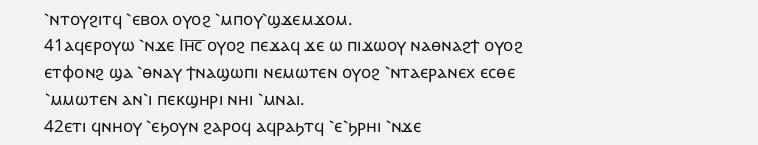⳿ⲛⲧⲟⲩϩⲓⲧϥ ⳿ⲉⲃⲟⲗ ⲟⲩⲟϩ ⳿ⲙⲡⲟⲩ⳿ϣϫⲉⲙϫⲟⲙ.
41ⲁϥⲉⲣⲟⲩⲱ ⳿ⲛϫⲉ Ⲓⲏ̅ⲥ̅ ⲟⲩⲟϩ ⲡⲉϫⲁϥ ϫⲉ ⲱ ⲡⲓϫⲱⲟⲩ ⲛⲁⲑⲛⲁϩϯ ⲟⲩⲟϩ ⲉⲧⲫⲟⲛϩ ϣⲁ ⳿ⲑⲛⲁⲩ ϯⲛⲁϣⲱⲡⲓ ⲛⲉⲙⲱⲧⲉⲛ ⲟⲩⲟϩ ⳿ⲛⲧⲁⲉⲣⲁⲛⲉⲭ ⲉⲥⲑⲉ ⳿ⲙⲙⲱⲧⲉⲛ ⲁⲛ⳿ⲓ ⲡⲉⲕϣⲏⲣⲓ ⲛⲏⲓ ⳿ⲙⲛⲁⲓ.
42ⲉⲧⲓ ϥⲛⲏⲟⲩ ⳿ⲉϧⲟⲩⲛ ϩⲁⲣⲟϥ ⲁϥⲣⲁϧⲧϥ ⳿ⲉ⳿ϧⲣⲏⲓ ⳿ⲛϫⲉ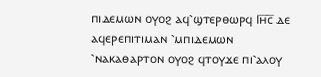ⲡⲓⲇⲉⲙⲱⲛ ⲟⲩⲟϩ ⲁϥ⳿ϣⲧⲉⲣⲑⲱⲣϥ Ⲓⲏ̅ⲥ̅ ⲇⲉ ⲁϥⲉⲣⲉⲡⲓⲧⲓⲙⲁⲛ ⳿ⲙⲡⲓⲇⲉⲙⲱⲛ ⳿ⲛⲁⲕⲁⲑⲁⲣⲧⲟⲛ ⲟⲩⲟϩ ϥⲧⲟⲩϫⲉ ⲡⲓ⳿ⲁⲗⲟⲩ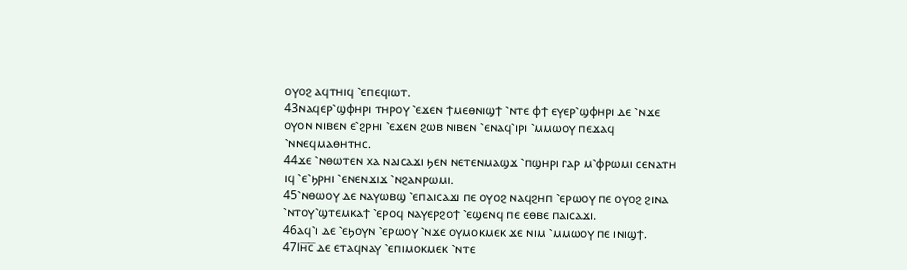ⲟⲩⲟϩ ⲁϥⲧⲏⲓϥ ⳿ⲉⲡⲉϥⲓⲱⲧ.
43ⲛⲁϥⲉⲣ⳿ϣⲫⲏⲣⲓ ⲧⲏⲣⲟⲩ ⳿ⲉϫⲉⲛ ϯⲙⲉⲑⲛⲓϣϯ ⳿ⲛⲧⲉ ⲫϯ ⲉⲩⲉⲣ⳿ϣⲫⲏⲣⲓ ⲇⲉ ⳿ⲛϫⲉ ⲟⲩⲟⲛ ⲛⲓⲃⲉⲛ ⲉ⳿ϩⲣⲏⲓ ⳿ⲉϫⲉⲛ ϩⲱⲃ ⲛⲓⲃⲉⲛ ⳿ⲉⲛⲁϥ⳿ⲓⲣⲓ ⳿ⲙⲙⲱⲟⲩ ⲡⲉϫⲁϥ ⳿ⲛⲛⲉϥⲙⲁⲑⲏⲧⲏⲥ.
44ϫⲉ ⳿ⲛⲑⲱⲧⲉⲛ ⲭⲁ ⲛⲁⲓⲥⲁϫⲓ ϧⲉⲛ ⲛⲉⲧⲉⲛⲙⲁϣϫ ⳿ⲡϣⲏⲣⲓ ⲅⲁⲣ ⲙ⳿ⲫⲣⲱⲙⲓ ⲥⲉⲛⲁⲧⲏ ⲓϥ ⳿ⲉ⳿ϧⲣⲏⲓ ⳿ⲉⲛⲉⲛϫⲓϫ ⳿ⲛϩⲁⲛⲣⲱⲙⲓ.
45⳿ⲛⲑⲱⲟⲩ ⲇⲉ ⲛⲁⲩⲱⲃϣ ⳿ⲉⲡⲁⲓⲥⲁϫⲓ ⲡⲉ ⲟⲩⲟϩ ⲛⲁϥϩⲏⲡ ⳿ⲉⲣⲱⲟⲩ ⲡⲉ ⲟⲩⲟϩ ϩⲓⲛⲁ ⳿ⲛⲧⲟⲩ⳿ϣⲧⲉⲙⲕⲁϯ ⳿ⲉⲣⲟϥ ⲛⲁⲩⲉⲣϩⲟϯ ⳿ⲉϣⲉⲛϥ ⲡⲉ ⲉⲑⲃⲉ ⲡⲁⲓⲥⲁϫⲓ.
46ⲁϥ⳿ⲓ ⲇⲉ ⳿ⲉϧⲟⲩⲛ ⳿ⲉⲣⲱⲟⲩ ⳿ⲛϫⲉ ⲟⲩⲙⲟⲕⲙⲉⲕ ϫⲉ ⲛⲓⲙ ⳿ⲙⲙⲱⲟⲩ ⲡⲉ ⲓⲛⲓϣϯ.
47Ⲓⲏ̅ⲥ̅ ⲇⲉ ⲉⲧⲁϥⲛⲁⲩ ⳿ⲉⲡⲓⲙⲟⲕⲙⲉⲕ ⳿ⲛⲧⲉ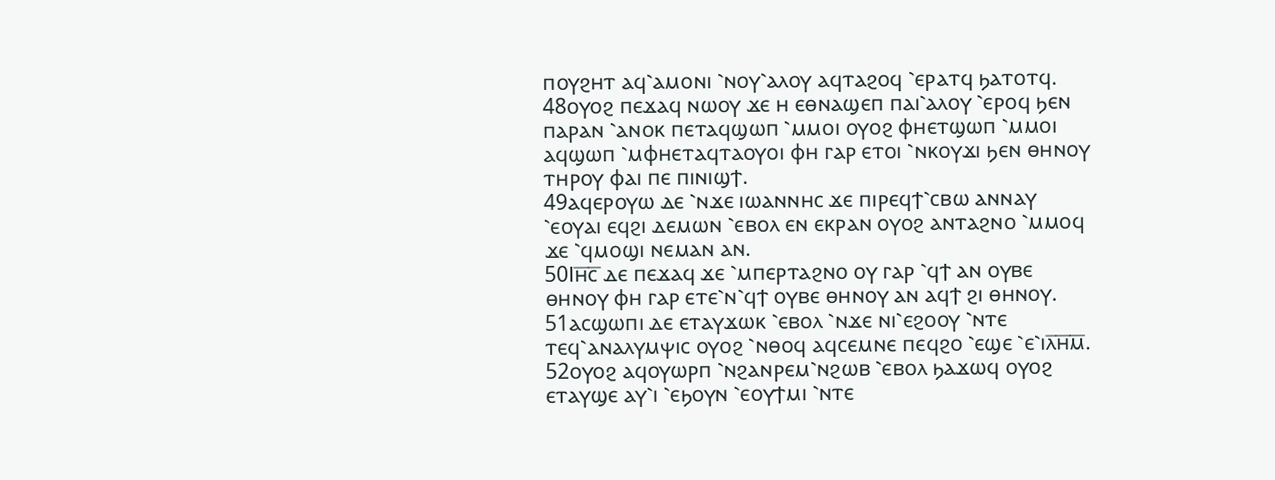ⲡⲟⲩϩⲏⲧ ⲁϥ⳿ⲁⲙⲟⲛⲓ ⳿ⲛⲟⲩ⳿ⲁⲗⲟⲩ ⲁϥⲧⲁϩⲟϥ ⳿ⲉⲣⲁⲧϥ ϧⲁⲧⲟⲧϥ.
48ⲟⲩⲟϩ ⲡⲉϫⲁϥ ⲛⲱⲟⲩ ϫⲉ ⲏ ⲉⲑⲛⲁϣⲉⲡ ⲡⲁⲓ⳿ⲁⲗⲟⲩ ⳿ⲉⲣⲟϥ ϧⲉⲛ ⲡⲁⲣⲁⲛ ⳿ⲁⲛⲟⲕ ⲡⲉⲧⲁϥϣⲱⲡ ⳿ⲙⲙⲟⲓ ⲟⲩⲟϩ ⲫⲏⲉⲧϣⲱⲡ ⳿ⲙⲙⲟⲓ ⲁϥϣⲱⲡ ⳿ⲙⲫⲏⲉⲧⲁϥⲧⲁⲟⲩⲟⲓ ⲫⲏ ⲅⲁⲣ ⲉⲧⲟⲓ ⳿ⲛⲕⲟⲩϫⲓ ϧⲉⲛ ⲑⲏⲛⲟⲩ ⲧⲏⲣⲟⲩ ⲫⲁⲓ ⲡⲉ ⲡⲓⲛⲓϣϯ.
49ⲁϥⲉⲣⲟⲩⲱ ⲇⲉ ⳿ⲛϫⲉ ⲓⲱⲁⲛⲛⲏⲥ ϫⲉ ⲡⲓⲣⲉϥϯ⳿ⲥⲃⲱ ⲁⲛⲛⲁⲩ ⳿ⲉⲟⲩⲁⲓ ⲉϥϩⲓ ⲇⲉⲙⲱⲛ ⳿ⲉⲃⲟⲗ ⲉⲛ ⲉⲕⲣⲁⲛ ⲟⲩⲟϩ ⲁⲛⲧⲁϩⲛⲟ ⳿ⲙⲙⲟϥ ϫⲉ ⳿ϥⲙⲟϣⲓ ⲛⲉⲙⲁⲛ ⲁⲛ.
50Ⲓⲏ̅ⲥ̅ ⲇⲉ ⲡⲉϫⲁϥ ϫⲉ ⳿ⲙⲡⲉⲣⲧⲁϩⲛⲟ ⲟⲩ ⲅⲁⲣ ⳿ϥϯ ⲁⲛ ⲟⲩⲃⲉ ⲑⲏⲛⲟⲩ ⲫⲏ ⲅⲁⲣ ⲉⲧⲉ⳿ⲛ⳿ϥϯ ⲟⲩⲃⲉ ⲑⲏⲛⲟⲩ ⲁⲛ ⲁϥϯ ϩⲓ ⲑⲏⲛⲟⲩ.
51ⲁⲥϣⲱⲡⲓ ⲇⲉ ⲉⲧⲁⲩϫⲱⲕ ⳿ⲉⲃⲟⲗ ⳿ⲛϫⲉ ⲛⲓ⳿ⲉϩⲟⲟⲩ ⳿ⲛⲧⲉ ⲧⲉϥ⳿ⲁⲛⲁⲗⲩⲙⲯⲓⲥ ⲟⲩⲟϩ ⳿ⲛⲑⲟϥ ⲁϥⲥⲉⲙⲛⲉ ⲡⲉϥϩⲟ ⳿ⲉϣⲉ ⳿ⲉ⳿ⲓⲗ̅ⲏ̅ⲙ̅.
52ⲟⲩⲟϩ ⲁϥⲟⲩⲱⲣⲡ ⳿ⲛϩⲁⲛⲣⲉⲙ⳿ⲛϩⲱⲃ ⳿ⲉⲃⲟⲗ ϧⲁϫⲱϥ ⲟⲩⲟϩ ⲉⲧⲁⲩϣⲉ ⲁⲩ⳿ⲓ ⳿ⲉϧⲟⲩⲛ ⳿ⲉⲟⲩϯⲙⲓ ⳿ⲛⲧⲉ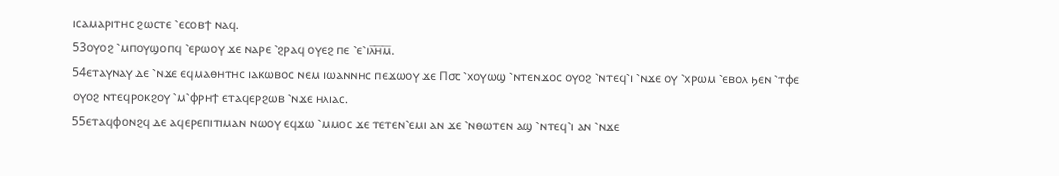ⲓⲥⲁⲙⲁⲣⲓⲧⲏⲥ ϩⲱⲥⲧⲉ ⳿ⲉⲥⲟⲃϯ ⲛⲁϥ.
53ⲟⲩⲟϩ ⳿ⲙⲡⲟⲩϣⲟⲡϥ ⳿ⲉⲣⲱⲟⲩ ϫⲉ ⲛⲁⲣⲉ ⳿ϩⲣⲁϥ ⲟⲩⲉϩ ⲡⲉ ⳿ⲉ⳿ⲓⲗ̅ⲏ̅ⲙ̅.
54ⲉⲧⲁⲩⲛⲁⲩ ⲇⲉ ⳿ⲛϫⲉ ⲉϥⲙⲁⲑⲏⲧⲏⲥ ⲓⲁⲕⲱⲃⲟⲥ ⲛⲉⲙ ⲓⲱⲁⲛⲛⲏⲥ ⲡⲉϫⲱⲟⲩ ϫⲉ Ⲡ⳪ ⳿ⲭⲟⲩⲱϣ ⳿ⲛⲧⲉⲛϫⲟⲥ ⲟⲩⲟϩ ⳿ⲛⲧⲉϥ⳿ⲓ ⳿ⲛϫⲉ ⲟⲩ ⳿ⲭⲣⲱⲙ ⳿ⲉⲃⲟⲗ ϧⲉⲛ ⳿ⲧⲫⲉ ⲟⲩⲟϩ ⲛⲧⲉϥⲣⲟⲕϩⲟⲩ ⳿ⲙ⳿ⲫⲣⲏϯ ⲉⲧⲁϥⲉⲣϩⲱⲃ ⳿ⲛϫⲉ ⲏⲗⲓⲁⲥ.
55ⲉⲧⲁϥⲫⲟⲛϩϥ ⲇⲉ ⲁϥⲉⲣⲉⲡⲓⲧⲓⲙⲁⲛ ⲛⲱⲟⲩ ⲉϥϫⲱ ⳿ⲙⲙⲟⲥ ϫⲉ ⲧⲉⲧⲉⲛ⳿ⲉⲙⲓ ⲁⲛ ϫⲉ ⳿ⲛⲑⲱⲧⲉⲛ ⲁϣ ⳿ⲛⲧⲉϥ⳿ⲓ ⲁⲛ ⳿ⲛϫⲉ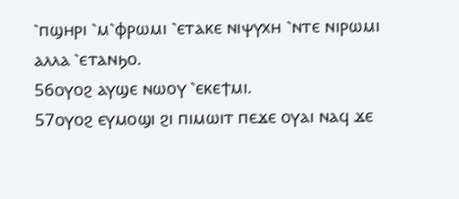⳿ⲡϣⲏⲣⲓ ⳿ⲙ⳿ⲫⲣⲱⲙⲓ ⳿ⲉⲧⲁⲕⲉ ⲛⲓⲯⲩⲭⲏ ⳿ⲛⲧⲉ ⲛⲓⲣⲱⲙⲓ ⲁⲗⲗⲁ ⳿ⲉⲧⲁⲛϧⲟ.
56ⲟⲩⲟϩ ⲁⲩϣⲉ ⲛⲱⲟⲩ ⳿ⲉⲕⲉϯⲙⲓ.
57ⲟⲩⲟϩ ⲉⲩⲙⲟϣⲓ ϩⲓ ⲡⲓⲙⲱⲓⲧ ⲡⲉϫⲉ ⲟⲩⲁⲓ ⲛⲁϥ ϫⲉ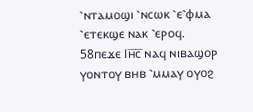⳿ⲛⲧⲁⲙⲟϣⲓ ⳿ⲛⲥⲱⲕ ⳿ⲉ⳿ⲫⲙⲁ ⳿ⲉⲧⲉⲕϣⲉ ⲛⲁⲕ ⳿ⲉⲣⲟϥ.
58ⲡⲉϫⲉ Ⲓⲏ̅ⲥ̅ ⲛⲁϥ ⲛⲓⲃⲁϣⲟⲣ ⲩⲟⲛⲧⲟⲩ ⲃⲏⲃ ⳿ⲙⲙⲁⲩ ⲟⲩⲟϩ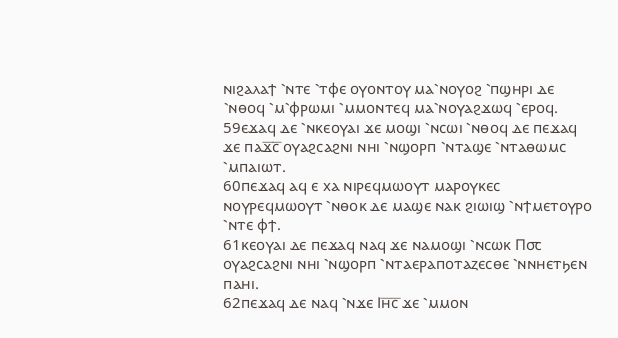ⲛⲓϩⲁⲗⲁϯ ⳿ⲛⲧⲉ ⳿ⲧⲫⲉ ⲟⲩⲟⲛⲧⲟⲩ ⲙⲁ⳿ⲛⲟⲩⲟϩ ⳿ⲡϣⲏⲣⲓ ⲇⲉ ⳿ⲛⲑⲟϥ ⳿ⲙ⳿ⲫⲣⲱⲙⲓ ⳿ⲙⲙⲟⲛⲧⲉϥ ⲙⲁ⳿ⲛⲟⲩⲁϩϫⲱϥ ⳿ⲉⲣⲟϥ.
59ⲉϫⲁϥ ⲇⲉ ⳿ⲛⲕⲉⲟⲩⲁⲓ ϫⲉ ⲙⲟϣⲓ ⳿ⲛⲥⲱⲓ ⳿ⲛⲑⲟϥ ⲇⲉ ⲡⲉϫⲁϥ ϫⲉ ⲡⲁϫ̅ⲥ̅ ⲟⲩⲁϩⲥⲁϩⲛⲓ ⲛⲏⲓ ⳿ⲛϣⲟⲣⲡ ⳿ⲛⲧⲁϣⲉ ⳿ⲛⲧⲁⲑⲱⲙⲥ ⳿ⲙⲡⲁⲓⲱⲧ.
60ⲡⲉϫⲁϥ ⲁϥ ⲉ ⲭⲁ ⲛⲓⲣⲉϥⲙⲱⲟⲩⲧ ⲙⲁⲣⲟⲩⲕⲉⲥ ⲛⲟⲩⲣⲉϥⲙⲱⲟⲩⲧ ⳿ⲛⲑⲟⲕ ⲇⲉ ⲙⲁϣⲉ ⲛⲁⲕ ϩⲓⲱⲓϣ ⳿ⲛϯⲙⲉⲧⲟⲩⲣⲟ ⳿ⲛⲧⲉ ⲫϯ.
61ⲕⲉⲟⲩⲁⲓ ⲇⲉ ⲡⲉϫⲁϥ ⲛⲁϥ ϫⲉ ⲛⲁⲙⲟϣⲓ ⳿ⲛⲥⲱⲕ Ⲡ⳪ ⲟⲩⲁϩⲥⲁϩⲛⲓ ⲛⲏⲓ ⳿ⲛϣⲟⲣⲡ ⳿ⲛⲧⲁⲉⲣⲁⲡⲟⲧⲁⲍⲉⲥⲑⲉ ⳿ⲛⲛⲏⲉⲧϧⲉⲛ ⲡⲁⲏⲓ.
62ⲡⲉϫⲁϥ ⲇⲉ ⲛⲁϥ ⳿ⲛϫⲉ Ⲓⲏ̅ⲥ̅ ϫⲉ ⳿ⲙⲙⲟⲛ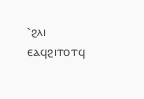⳿ϩⲗⲓ ⲉⲁϥϩⲓⲧⲟⲧϥ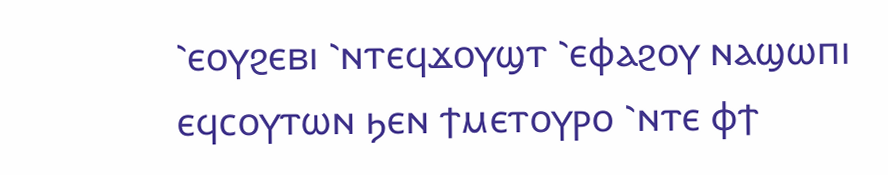⳿ⲉⲟⲩϩⲉⲃⲓ ⳿ⲛⲧⲉϥϫⲟⲩϣⲧ ⳿ⲉⲫⲁϩⲟⲩ ⲛⲁϣⲱⲡⲓ ⲉϥⲥⲟⲩⲧⲱⲛ ϧⲉⲛ ϯⲙⲉⲧⲟⲩⲣⲟ ⳿ⲛⲧⲉ ⲫϯ